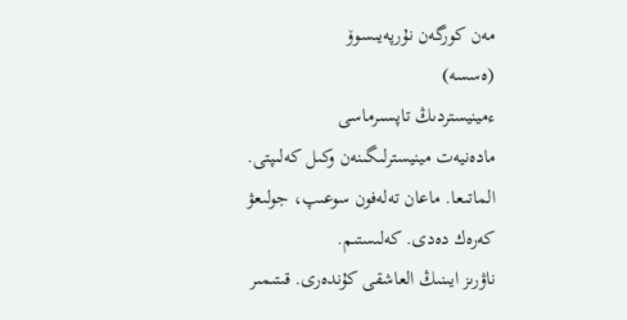مەن كورگەن نۇرپەيىسوۆ
(ەسسە)
ءمينيستردىڭ تاپسىرماسى
مادەنيەت مينيسترلىگىنەن وكىل كەلىپتى. الماتىعا. ماعان تەلەفون سوعىپ، جولىعۋ كەرەك دەدى. كەلىستىم.
ناۋرىز ايىنىڭ العاشقى كۇندەرى. قىتىمىر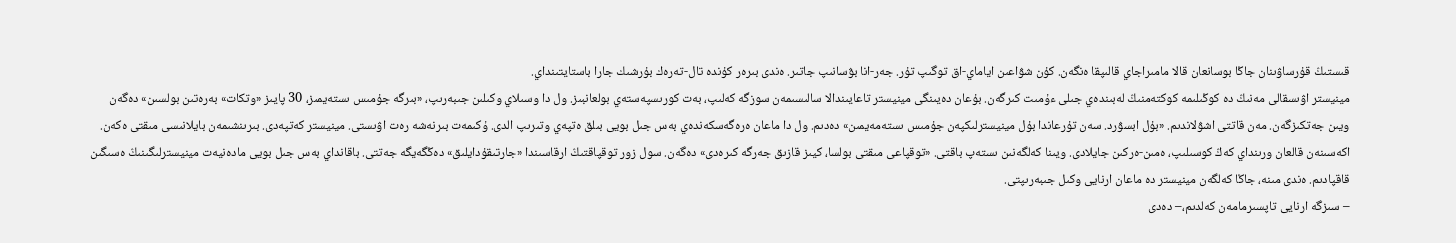قىستىڭ قۇرساۋىنان جاڭا بوسانعان قالا مامىراجاي قالىپقا ەنگەن. كۇن شۋاعىن اياماي-اق توگىپ تۇر. جەر-انا بۋسانىپ جاتىر. ەندى بىرەر كۇندە تال-تەرەك بۇرشىك جارا باستايتىنداي.
مينيستر اۋىسقالى مەنىڭ دە كوڭىلىمە كوكتەمنىڭ لەبىندەي جىلى ءۇمىت كىرگەن. بۇعان دەيىنگى مينيستر تاعايىندالا سالىسىمەن سوزگە كەلىپ، بەت كورىسپەستەي بولعانبىز. ول دا وسىلاي وكىلىن جىبەرىپ، «بىرگە جۇمىس ىستەيمىز، 30 پايىز «وتكات» بەرەتىن بولسىن» دەگەن ويىن جەتكىزگەن. مەن قاتتى اشۋلاندىم. «بۇل ابسۋرد. سەن تۇرعاندا بۇل مينيسترلىكپەن جۇمىس ىستەمەيمىن» دەدىم. ول دا ماعان ەرەگەسكەندەي بەس جىل بويى بىلق ەتپەي وتىرىپ الدى. ۇكىمەت بىرنەشە رەت اۋىستى. مينيستر كەتپەدى. بىرىنشىمەن بايلانىسى مىقتى ەكەن. اكەسىنەن قالعان ورىنداي كەڭ كوسىلىپ، ەمىن-ەركىن جايلادى. ويىنا كەلگەنىن ىستەپ باقتى. «توقپاعى مىقتى بولسا، كيىز قازىق جەرگە كىرەدى» دەگەن. سول زور توقپاقتىڭ ارقاسىندا «جارتىقۇدايلىق» دەڭگەيگە جەتتى. باقانداي بەس جىل بويى مادەنيەت مينيسترلىگىنىڭ ەسىگىن قاقپادىم. ەندى مىنە، جاڭا كەلگەن مينيستر دە ماعان ارنايى وكىل جىبەرىپتى.
– سىزگە ارنايى تاپسىرمامەن كەلدىم،– دەدى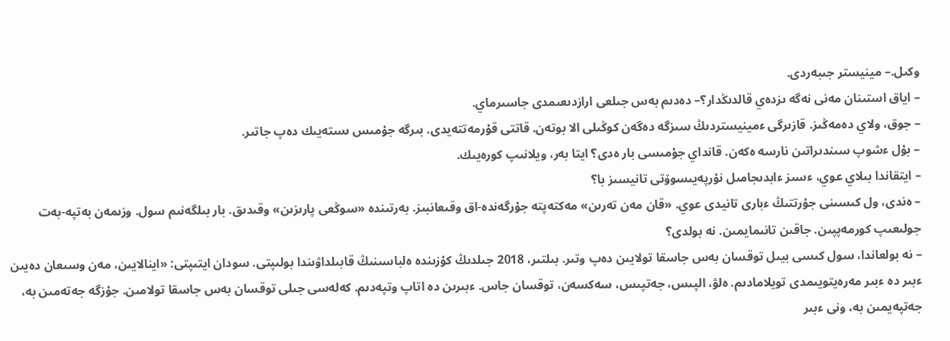وكىل.– مينيستر جىبەردى.
– اياق استىنان مەنى نەگە ىزدەي قالدىڭدار؟– دەدىم بەس جىلعى ارازدىعىمدى جاسىرماي.
– جوق، ولاي دەمەڭىز. قازىرگى ءمينيستردىڭ سىزگە دەگەن كوڭىلى الا بوتەن. قاتتى قۇرمەتتەيدى. بىرگە جۇمىس ىستەيىك دەپ جاتىر.
– بۇل ءشوپ سىندىراتىن نارسە ەكەن. قانداي جۇمىسى بار ەدى؟ ايتا بەر، ويلانىپ كورەيىك.
– ايتقاندا بىلاي عوي، ءسىز ءابدىجامىل نۇرپەيىسوۆتى تانيسىز با؟
– ەندى، ول كىسىنى جۇرتتىڭ ءبارى تانيدى عوي. «قان مەن تەرىن» مەكتەپتە جۇرگەندە-اق وقىعانبىز. بەرتىندە «سوڭعى پارىزىن» وقىدىق. بار بىلگەنىم سول. وزىمەن بەتپە-بەت جولىعىپ كورمەپپىن. جاقىن تانىمايمىن. نە بولدى؟
– نە بولعاندا، سول كىسى بيىل توقسان بەس جاسقا تولايىن دەپ وتىر. بىلتىر، 2018 جىلدىڭ كۇزىندە ەلباسىنىڭ قابىلداۋىندا بولىپتى. سودان ايتىپتى: «اينالايىن، مەن وسىعان دەيىن ءبىر دە ءبىر مەرەيتويىمدى تويلامادىم. ەلۋ، الپىس، جەتپىس، سەكسەن، توقسان جاس. ءبىرىن دە اتاپ وتپەدىم. كەلەسى جىلى توقسان بەس جاسقا تولامىن. جۇزگە جەتەمىن بە، جەتپەيمىن بە، ونى ءبىر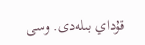قۇداي بىلەدى. وسى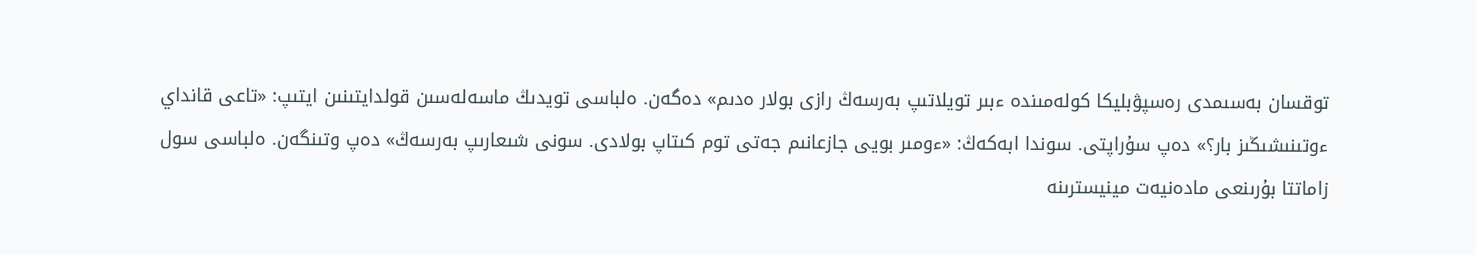توقسان بەسىمدى رەسپۋبليكا كولەمىندە ءبىر تويلاتىپ بەرسەڭ رازى بولار ەدىم» دەگەن. ەلباسى تويدىڭ ماسەلەسىن قولدايتىنىن ايتىپ: «تاعى قانداي ءوتىنىشىڭىز بار؟» دەپ سۇراپتى. سوندا ابەكەڭ: «ءومىر بويى جازعانىم جەتى توم كىتاپ بولادى. سونى شىعارىپ بەرسەڭ» دەپ وتىنگەن. ەلباسى سول زاماتتا بۇرىنعى مادەنيەت مينيسترىنە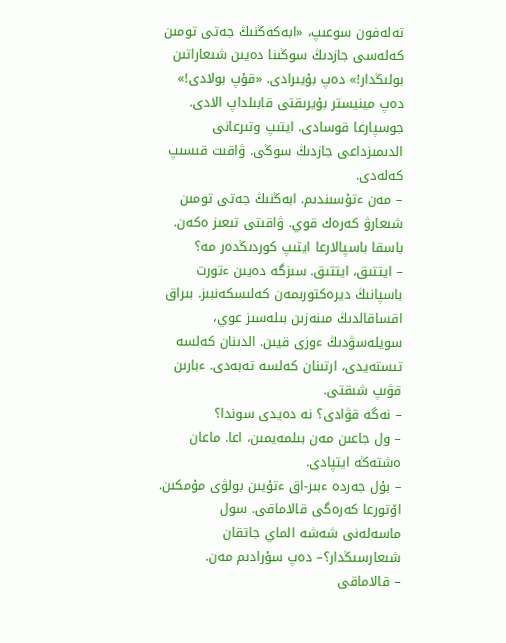تەلەفون سوعىپ، «ابەكەڭنىڭ جەتى تومىن كەلەسى جازدىڭ سوڭىنا دەيىن شىعاراتىن بولىڭدار!» دەپ بۇيىرادى. «قۇپ بولادى!» دەپ مينيستر بۇيرىقتى قابىلداپ الادى. جوسپارعا قوسادى. ايتىپ وتىرعانى الدىمىزداعى جازدىڭ سوڭى. ۋاقىت قىسىپ كەلەدى.
– مەن ءتۇسىندىم. ابەڭنىڭ جەتى تومىن شىعارۋ كەرەك قوي. ۋاقىتى تىعىز ەكەن. باسقا باسپالارعا ايتىپ كوردىڭدەر مە؟
– ايتتىق، ايتتىق. سىزگە دەيىن ءتورت باسپانىڭ ديرەكتورىمەن كەلىسكەنبىز. بىراق اقساقالدىڭ مىنەزىن بىلەسىز عوي، سويلەسۋدىڭ ءوزى قيىن. الدىنان كەلسە تىستەيدى، ارتىنان كەلسە تەبەدى. ءبارىن قۋىپ شىقتى.
– نەگە قۋادى؟ نە دەيدى سوندا؟
– ول جاعىن مەن بىلمەيمىن، اعا. ماعان ەشتەڭە ايتپادى.
– بۇل جەردە ءبىر-اق ءتۇيىن بولۋى مۇمكىن. اۆتورعا كەرەگى قالاماقى. سول ماسەلەنى شەشە الماي جاتقان شىعارسىڭدار؟– دەپ سۇرادىم مەن.
– قالاماقى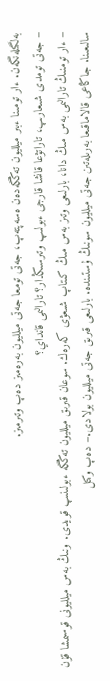بەلگىلەنگەن. ءار تومىنا ءبىر ميلليون تەڭگەدەن ەسەپتەپ، جەتى تومعا جەتى ميلليون بەرەمىز دەپ وتىرمىز.
– جەتى تومدى شىعارىپ، تاراتۋعا قانشا قارجى ءبولىپ وتىرسىڭدار؟ تارالىمى قانداي؟
– ءار تومنىڭ تارالىمى بەس مىڭ دانا، بارلىعى وتىز بەس مىڭ كىتاپ شىعۋى كەرەك. سوعان قىرىق ميلليون تەڭگە ءبولىنىپ قويدى. ونىڭ بەس ميلليونى قوسىمشا قۇن سالىعىنا. جاڭاعى قالاماقىعا بەرىلەتىن جەتى ميلليون سونىڭ ۇستىندە. بارلىعى قىرىق جەتى ميلليون بولادى.– دەپ وكىل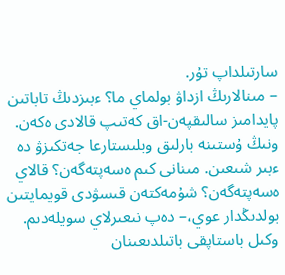سارتىلداپ تۇر.
– مىنالارىڭ ازداۋ بولماي ما؟ ءبىزدىڭ تاباتىن پايدامىز سالىقپەن-اق كەتىپ قالادى ەكەن. ونىڭ ۇستىنە بارلىق وبلىستارعا جەتكىزۋ دە ءبىر شىعىن. مىنانى كىم ەسەپتەگەن؟ قالاي ەسەپتەگەن؟ شۇمەكتەن قىسۋدى قويمايتىن بولدىڭدار عوي،– دەپ نىعىرلاي سويلەدىم. وكىل باستاپقى باتىلدىعىنان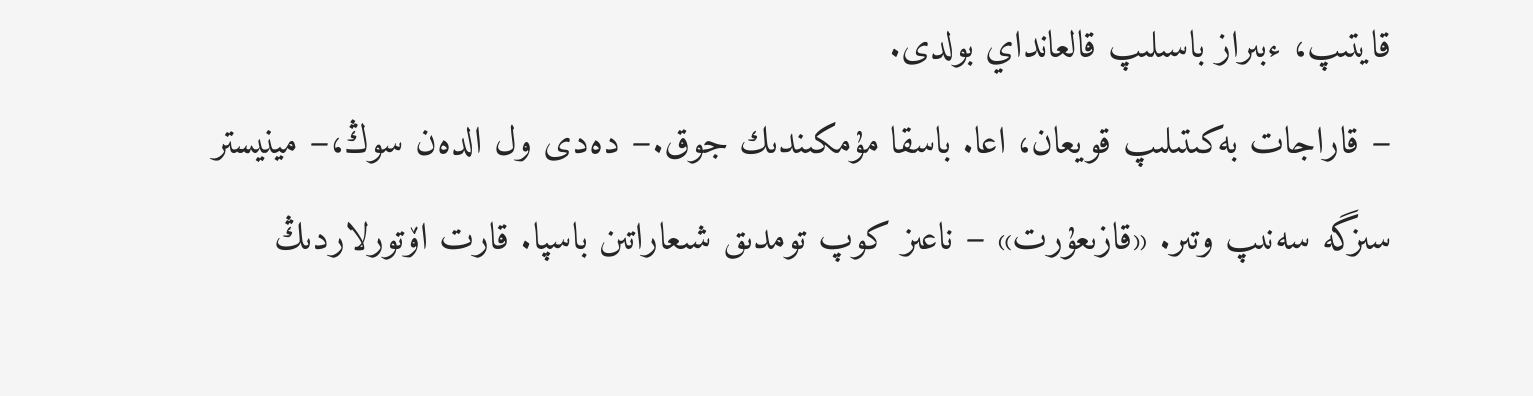قايتىپ، ءبىراز باسىلىپ قالعانداي بولدى.
– قاراجات بەكىتىلىپ قويعان، اعا. باسقا مۇمكىندىك جوق.– دەدى ول الدەن سوڭ،– مينيستر سىزگە سەنىپ وتىر. «قازىعۇرت» – ناعىز كوپ تومدىق شىعاراتىن باسپا. قارت اۆتورلاردىڭ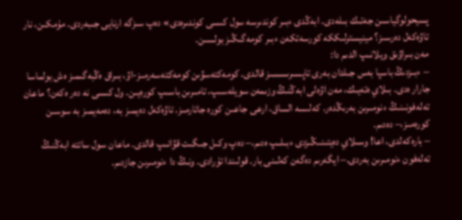پسيحولوگياسىن جەتىك بىلەدى. ابەڭدى ءبىر كوندىرسە سول كىسى كوندىرەدى» دەپ سىزگە ارنايى جىبەردى. مۇمكىن، نار تاۋەكەل دەرسىز؟ مينيسترلىككە كورسەتكەن ءبىر كومەگىڭىز بولسىن.
مەن بىراۋىق ويلانىپ الدىم دا:
– ءبىزدىڭ باسپا بەس جىلدان بەرى تاپسىرىسسىز قالدى. كومەكتەسۋىن كومەكتەسەرمىز-اۋ، بىراق ەڭبەگىمىز ەش بولماسا جارار ەدى. بىلاي ەتەيىك، مەن اۋەلى ابەڭنىڭ وزىمەن سويلەسىپ، تامىرىن باسىپ كورەيىن. ول كىسى نە دەر ەكەن؟ ماعان تەلەفونىنىڭ ءنومىرىن بەرىڭدەر. كەلىسە الساق، ارعى جاعىن كورە جاتارمىز. تاۋەكەل دەيمىز بە، دەمەيمىز بە سوسىن كورەمىز،– دەدىم.
– بارەكەلدى، اعا! وسىلاي دەيتىنىڭىزدى ءبىلىپ ەدىم،– دەپ وكىل جىگىت قۋانىپ قالدى. ماعان سول ساتتە ابەڭنىڭ تەلەفون ءنومىرىن بەردى.– ايگەرىم دەگەن كەلىنى بار. قولىندا تۇرادى. ونىڭ دا ءنومىرىن جازدىم.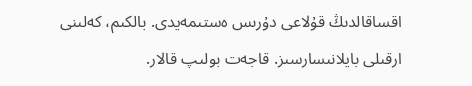اقساقالدىڭ قۇلاعى دۇرىس ەستىمەيدى. بالكىم، كەلىنى ارقىلى بايلانىسارسىز. قاجەت بولىپ قالار.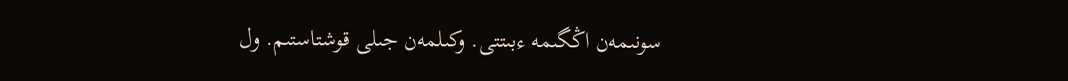سونىمەن اڭگىمە ءبىتتى. وكىلمەن جىلى قوشتاستىم. ول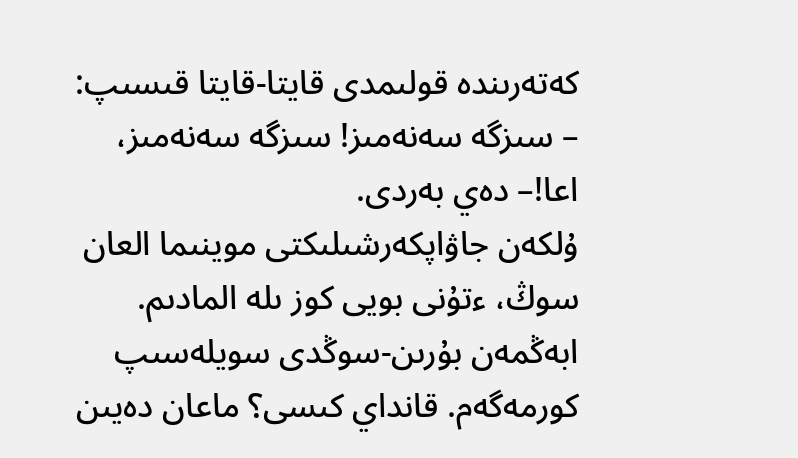كەتەرىندە قولىمدى قايتا-قايتا قىسىپ:
– سىزگە سەنەمىز! سىزگە سەنەمىز، اعا!– دەي بەردى.
ۇلكەن جاۋاپكەرشىلىكتى موينىما العان سوڭ، ءتۇنى بويى كوز ىلە المادىم. ابەڭمەن بۇرىن-سوڭدى سويلەسىپ كورمەگەم. قانداي كىسى؟ ماعان دەيىن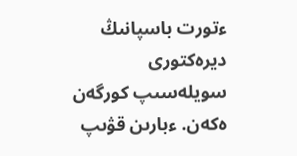ءتورت باسپانىڭ ديرەكتورى سويلەسىپ كورگەن ەكەن. ءبارىن قۋىپ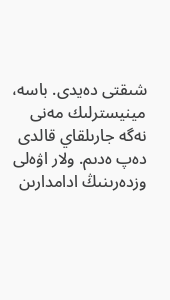شىقتى دەيدى. باسە، مينيسترلىك مەنى نەگە جارىلقاي قالدى دەپ ەدىم. ولار اۋەلى وزدەرىنىڭ ادامدارىن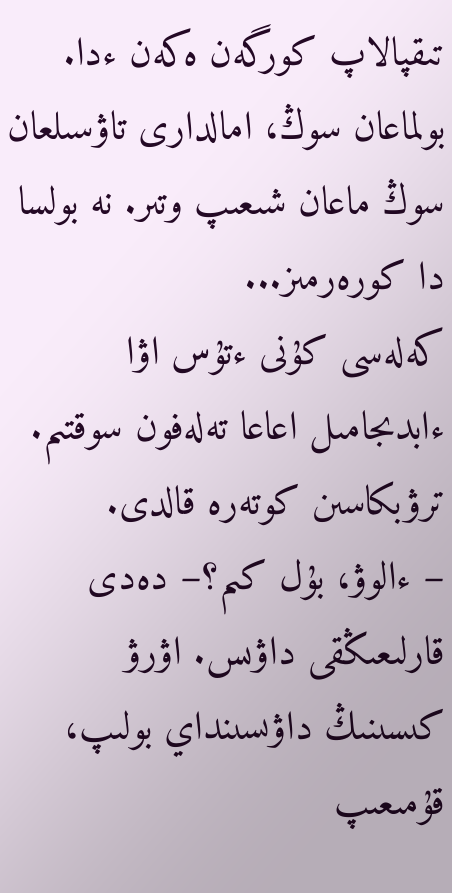تىقپالاپ كورگەن ەكەن ءدا. بولماعان سوڭ، امالدارى تاۋسىلعان سوڭ ماعان شىعىپ وتىر. نە بولسا دا كورەرمىز...
كەلەسى كۇنى ءتۇس اۋا ءابدىجامىل اعاعا تەلەفون سوقتىم. ترۋبكاسىن كوتەرە قالدى.
– ءالوۋ، بۇل كىم؟– دەدى قارلىعىڭقى داۋىس. اۋرۋ كىسىنىڭ داۋىسىنداي بولىپ، قۇمىعىپ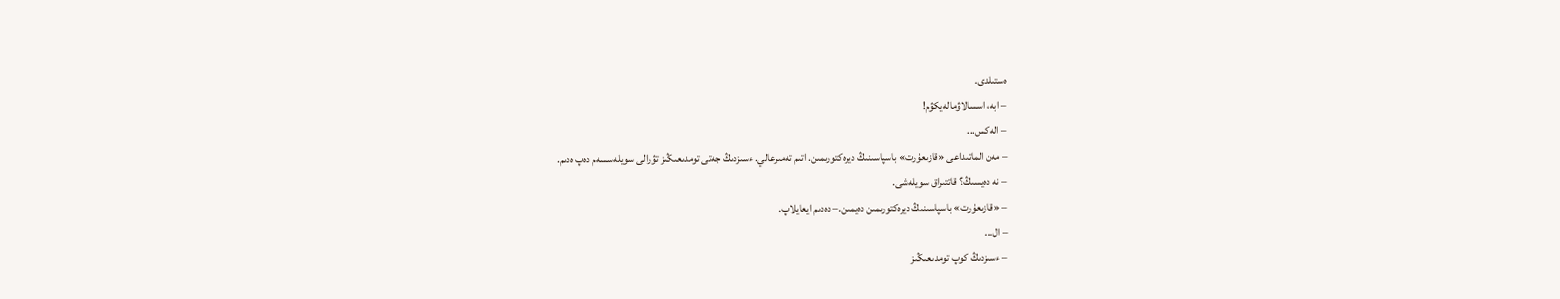ەستىلدى.
– ابە، اسسالاۋمالەيكۋم!
– الەكس...
– مەن الماتىداعى «قازىعۇرت» باسپاسىنىڭ ديرەكتورىمىن. اتىم تەمىرعالي. ءسىزدىڭ جەتى تومدىعىڭىز تۋرالى سويلەسسەم دەپ ەدىم.
– نە دەيسىڭ؟ قاتتىراق سويلەشى.
– «قازىعۇرت» باسپاسىنىڭ ديرەكتورىمىن دەيمىن.– دەدىم ايعايلاپ.
– ال...
– ءسىزدىڭ كوپ تومدىعىڭىز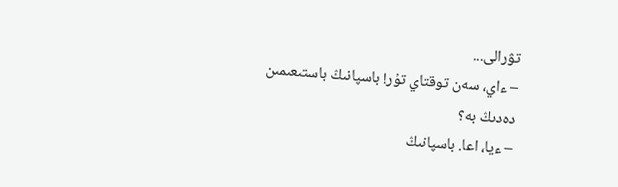تۋرالى...
– ءاي، سەن توقتاي تۇر! باسپانىڭ باستىعىمىن دەدىڭ بە؟
– ءيا، اعا. باسپانىڭ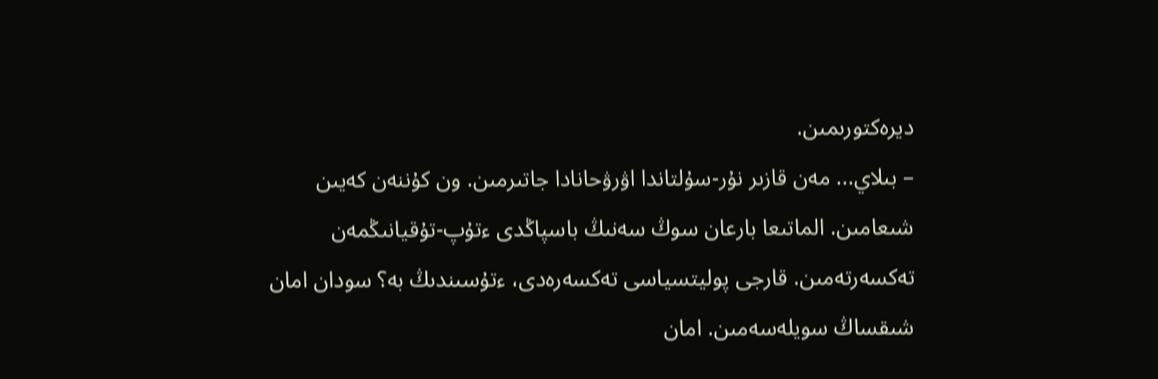ديرەكتورىمىن.
– بىلاي... مەن قازىر نۇر-سۇلتاندا اۋرۋحانادا جاتىرمىن. ون كۇننەن كەيىن شىعامىن. الماتىعا بارعان سوڭ سەنىڭ باسپاڭدى ءتۇپ-تۇقيانىڭمەن تەكسەرتەمىن. قارجى پوليتسياسى تەكسەرەدى، ءتۇسىندىڭ بە؟ سودان امان شىقساڭ سويلەسەمىن. امان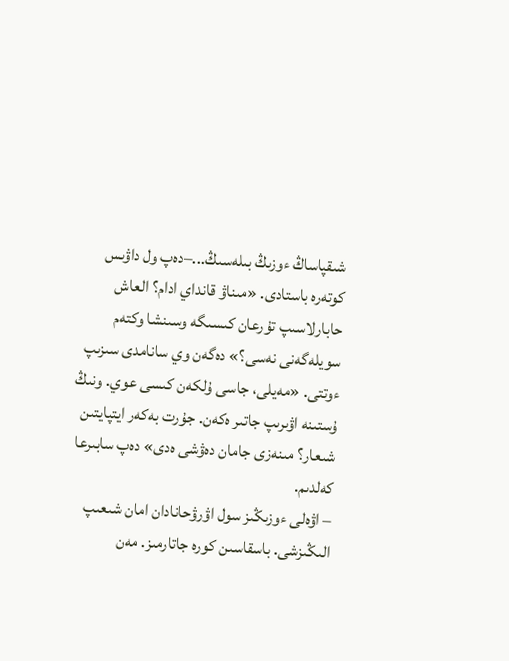شىقپاساڭ ءوزىڭ بىلەسىڭ...–دەپ ول داۋىس كوتەرە باستادى. «مىناۋ قانداي ادام؟ العاش حابارلاسىپ تۇرعان كىسىگە وسىنشا وكتەم سويلەگەنى نەسى؟» دەگەن وي سانامدى سىزىپ ءوتتى. «مەيلى، جاسى ۇلكەن كىسى عوي. ونىڭ ۇستىنە اۋىرىپ جاتىر ەكەن. جۇرت بەكەر ايتپايتىن شىعار؟ مىنەزى جامان دەۋشى ەدى» دەپ سابىرعا كەلدىم.
– اۋەلى ءوزىڭىز سول اۋرۋحانادان امان شىعىپ الىڭىزشى. باسقاسىن كورە جاتارمىز. مەن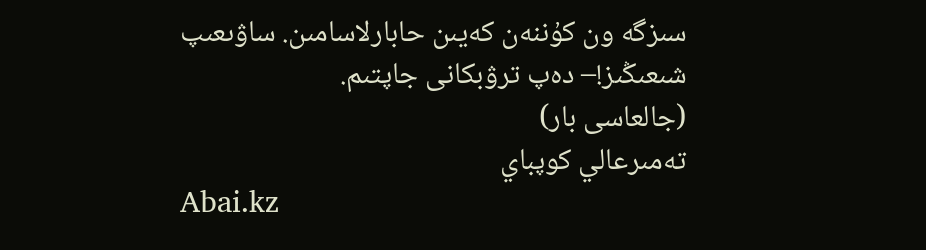سىزگە ون كۇننەن كەيىن حابارلاسامىن. ساۋىعىپ شىعىڭىز!– دەپ ترۋبكانى جاپتىم.
(جالعاسى بار)
تەمىرعالي كوپباي
Abai.kz